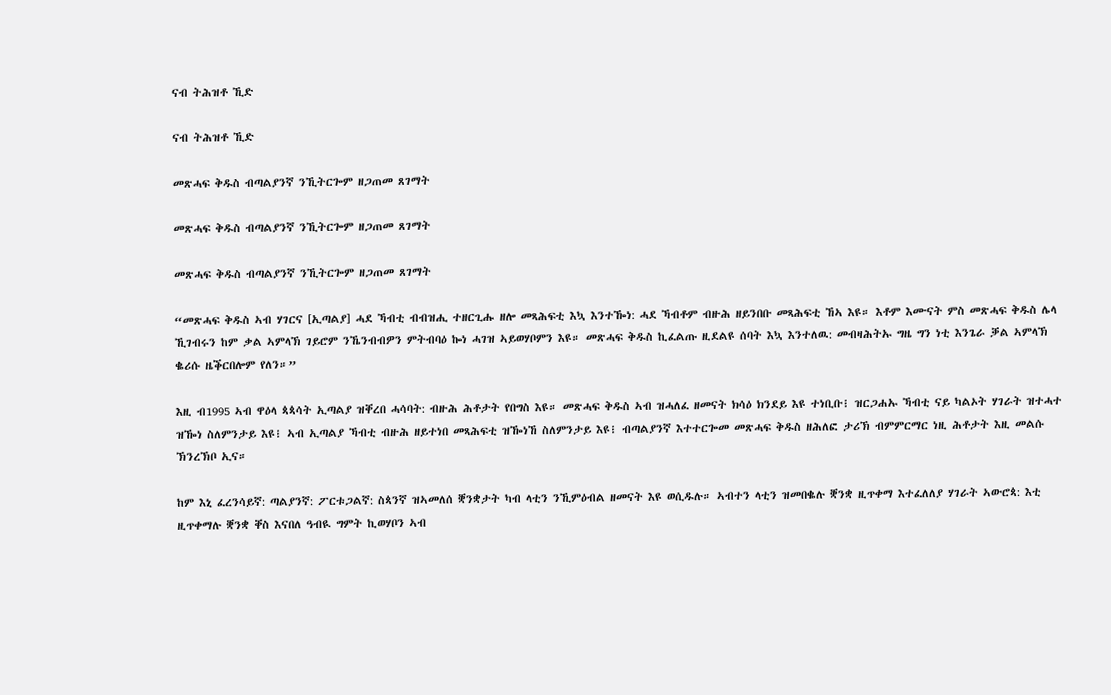ናብ ትሕዝቶ ኺድ

ናብ ትሕዝቶ ኺድ

መጽሓፍ ቅዱስ ብጣልያንኛ ንኺትርጐም ዘጋጠመ ጸገማት

መጽሓፍ ቅዱስ ብጣልያንኛ ንኺትርጐም ዘጋጠመ ጸገማት

መጽሓፍ ቅዱስ ብጣልያንኛ ንኺትርጐም ዘጋጠመ ጸገማት

“መጽሓፍ ቅዱስ ኣብ ሃገርና [ኢጣልያ] ሓደ ኻብቲ ብብዝሒ ተዘርጊሑ ዘሎ መጻሕፍቲ እኳ እንተዀነ: ሓደ ኻብቶም ብዙሕ ዘይንበቡ መጻሕፍቲ ኸኣ እዩ። እቶም እሙናት ምስ መጽሓፍ ቅዱስ ሌላ ኺገብሩን ከም ቃል ኣምላኽ ገይሮም ንኼንብብዎን ምትብባዕ ኰነ ሓገዝ ኣይወሃቦምን እዩ። መጽሓፍ ቅዱስ ኪፈልጡ ዚደልዩ ሰባት እኳ እንተለዉ: መብዛሕትኡ ግዜ ግን ነቲ እንጌራ ቓል ኣምላኽ ቈሪሱ ዜቕርበሎም የለን።”

እዚ ብ1995 ኣብ ዋዕላ ጳጳሳት ኢጣልያ ዝቐረበ ሓሳባት: ብዙሕ ሕቶታት የበግስ እዩ። መጽሓፍ ቅዱስ ኣብ ዝሓለፈ ዘመናት ክሳዕ ክንደይ እዩ ተነቢቡ፧ ዝርጋሐኡ ኻብቲ ናይ ካልኦት ሃገራት ዝተሓተ ዝዀነ ስለምንታይ እዩ፧ ኣብ ኢጣልያ ኻብቲ ብዙሕ ዘይተነበ መጻሕፍቲ ዝዀነኸ ስለምንታይ እዩ፧ ብጣልያንኛ እተተርጐመ መጽሓፍ ቅዱስ ዘሕለፎ ታሪኽ ብምምርማር ነዚ ሕቶታት እዚ መልሱ ኽንረኽቦ ኢና።

ከም እኒ ፈረንሳይኛ: ጣልያንኛ: ፖርቱጋልኛ: ስጳንኛ ዝኣመለሰ ቛንቋታት ካብ ላቲን ንኺምዕብል ዘመናት እዩ ወሲዱሉ። ኣብተን ላቲን ዝመበቈሉ ቛንቋ ዚጥቀማ እተፈለለያ ሃገራት ኣውሮጳ: እቲ ዚጥቀማሉ ቛንቋ ቐስ እናበለ ዓብዪ ግምት ኪወሃቦን ኣብ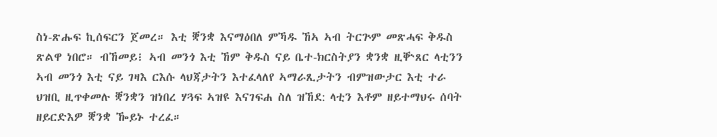ስነ-ጽሑፍ ኪሰፍርን ጀመረ። እቲ ቛንቋ እናማዕበለ ምኻዱ ኸኣ ኣብ ትርጕም መጽሓፍ ቅዱስ ጽልዋ ነበሮ። ብኸመይ፧ ኣብ መንጎ እቲ ኸም ቅዱስ ናይ ቤተ-ክርስትያን ቋንቋ ዚቝጸር ላቲንን ኣብ መንጎ እቲ ናይ ገዛእ ርእሱ ላህጃታትን እተፈላለየ ኣማራጺታትን ብምዝውታር እቲ ተራ ህዝቢ ዚጥቀመሉ ቛንቋን ዝነበረ ሃጓፍ ኣዝዩ እናገፍሐ ስለ ዝኸደ: ላቲን እቶም ዘይተማህሩ ሰባት ዘይርድእዎ ቛንቋ ዀይኑ ተረፈ።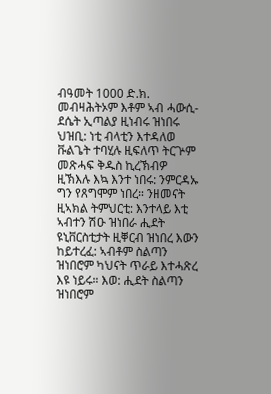ብዓመት 1000 ድ.ክ. መብዛሕትኦም እቶም ኣብ ሓውሲ-ደሴት ኢጣልያ ዚነብሩ ዝነበሩ ህዝቢ: ነቲ ብላቲን እተዳለወ ቩልጌት ተባሂሉ ዚፍለጥ ትርጕም መጽሓፍ ቅዱስ ኪረኽብዎ ዚኽእሉ እኳ እንተ ነበሩ: ንምርዳኡ ግን የጸግሞም ነበረ። ንዘመናት ዚኣክል ትምህርቲ: እንተላይ እቲ ኣብተን ሽዑ ዝነበራ ሒደት ዩኒቨርስቲታት ዚቐርብ ዝነበረ እውን ከይተረፈ: ኣብቶም ስልጣን ዝነበሮም ካህናት ጥራይ እተሓጽረ እዩ ነይሩ። እወ: ሒደት ስልጣን ዝነበሮም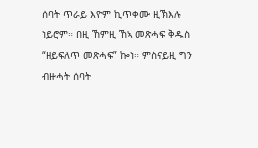ሰባት ጥራይ እዮም ኪጥቀሙ ዚኽእሉ ነይሮም። በዚ ኸምዚ ኸኣ መጽሓፍ ቅዱስ “ዘይፍለጥ መጽሓፍ” ኰነ። ምስናይዚ ግን ብዙሓት ሰባት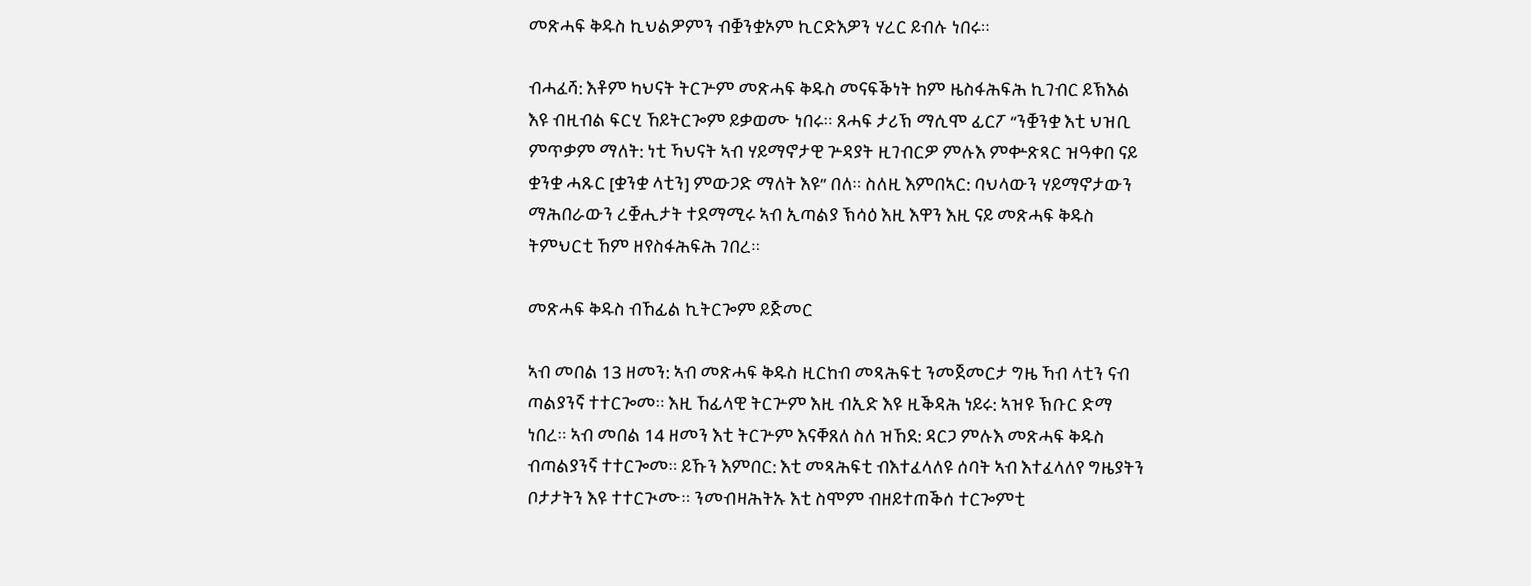መጽሓፍ ቅዱስ ኪህልዎምን ብቛንቋኦም ኪርድእዎን ሃረር ይብሉ ነበሩ።

ብሓፈሻ: እቶም ካህናት ትርጕም መጽሓፍ ቅዱስ መናፍቕነት ከም ዜስፋሕፍሕ ኪገብር ይኽእል እዩ ብዚብል ፍርሂ ኸይትርጐም ይቃወሙ ነበሩ። ጸሓፍ ታሪኽ ማሲሞ ፊርፖ “ንቛንቋ እቲ ህዝቢ ምጥቃም ማለት: ነቲ ኻህናት ኣብ ሃይማኖታዊ ጕዳያት ዚገብርዎ ምሉእ ምቍጽጻር ዝዓቀበ ናይ ቋንቋ ሓጹር [ቋንቋ ላቲን] ምውጋድ ማለት እዩ” በለ። ስለዚ እምበኣር: ባህላውን ሃይማኖታውን ማሕበራውን ረቛሒታት ተደማሚሩ ኣብ ኢጣልያ ኽሳዕ እዚ እዋን እዚ ናይ መጽሓፍ ቅዱስ ትምህርቲ ኸም ዘየስፋሕፍሕ ገበረ።

መጽሓፍ ቅዱስ ብኸፊል ኪትርጐም ይጅመር

ኣብ መበል 13 ዘመን: ኣብ መጽሓፍ ቅዱስ ዚርከብ መጻሕፍቲ ንመጀመርታ ግዜ ኻብ ላቲን ናብ ጣልያንኛ ተተርጐመ። እዚ ኸፊላዊ ትርጕም እዚ ብኢድ እዩ ዚቕዳሕ ነይሩ: ኣዝዩ ኽቡር ድማ ነበረ። ኣብ መበል 14 ዘመን እቲ ትርጕም እናቐጸለ ስለ ዝኸደ: ዳርጋ ምሉእ መጽሓፍ ቅዱስ ብጣልያንኛ ተተርጐመ። ይኹን እምበር: እቲ መጻሕፍቲ ብእተፈላለዩ ሰባት ኣብ እተፈላለየ ግዜያትን ቦታታትን እዩ ተተርጒሙ። ንመብዛሕትኡ እቲ ስሞም ብዘይተጠቕሰ ተርጐምቲ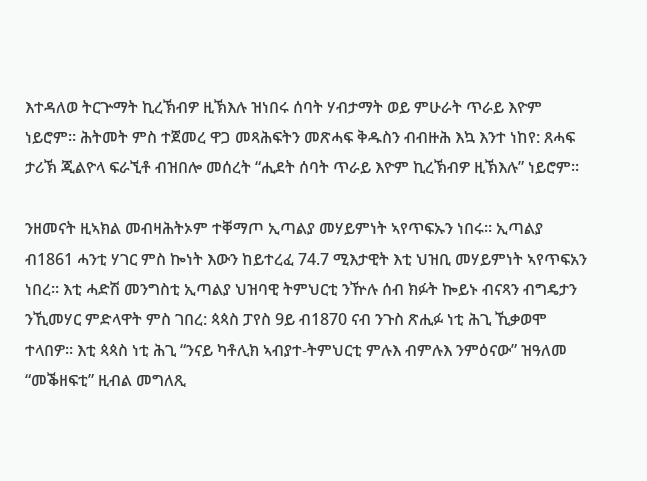እተዳለወ ትርጕማት ኪረኽብዎ ዚኽእሉ ዝነበሩ ሰባት ሃብታማት ወይ ምሁራት ጥራይ እዮም ነይሮም። ሕትመት ምስ ተጀመረ ዋጋ መጻሕፍትን መጽሓፍ ቅዱስን ብብዙሕ እኳ እንተ ነከየ: ጸሓፍ ታሪኽ ጂልዮላ ፍራኚቶ ብዝበሎ መሰረት “ሒደት ሰባት ጥራይ እዮም ኪረኽብዎ ዚኽእሉ” ነይሮም።

ንዘመናት ዚኣክል መብዛሕትኦም ተቐማጦ ኢጣልያ መሃይምነት ኣየጥፍኡን ነበሩ። ኢጣልያ ብ1861 ሓንቲ ሃገር ምስ ኰነት እውን ከይተረፈ 74.7 ሚእታዊት እቲ ህዝቢ መሃይምነት ኣየጥፍአን ነበረ። እቲ ሓድሽ መንግስቲ ኢጣልያ ህዝባዊ ትምህርቲ ንዅሉ ሰብ ክፉት ኰይኑ ብናጻን ብግዴታን ንኺመሃር ምድላዋት ምስ ገበረ: ጳጳስ ፓየስ 9ይ ብ1870 ናብ ንጉስ ጽሒፉ ነቲ ሕጊ ኺቃወሞ ተላበዎ። እቲ ጳጳስ ነቲ ሕጊ “ንናይ ካቶሊክ ኣብያተ-ትምህርቲ ምሉእ ብምሉእ ንምዕናው” ዝዓለመ “መቕዘፍቲ” ዚብል መግለጺ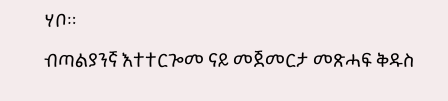ሃቦ።

ብጣልያንኛ እተተርጐመ ናይ መጀመርታ መጽሓፍ ቅዱስ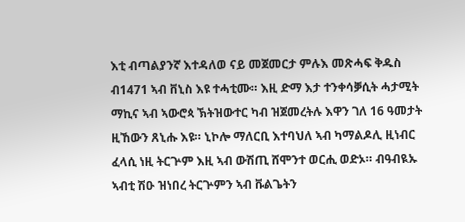እቲ ብጣልያንኛ እተዳለወ ናይ መጀመርታ ምሉእ መጽሓፍ ቅዱስ ብ1471 ኣብ ቨኒስ እዩ ተሓቲሙ። እዚ ድማ እታ ተንቀሳቓሲት ሓታሚት ማኪና ኣብ ኣውሮጳ ኽትዝውተር ካብ ዝጀመረትሉ እዋን ገለ 16 ዓመታት ዚኸውን ጸኒሑ እዩ። ኒኮሎ ማለርቢ እተባህለ ኣብ ካማልዶሊ ዚነብር ፈላሲ ነዚ ትርጕም እዚ ኣብ ውሽጢ ሸሞንተ ወርሒ ወድኦ። ብዓብዪኡ ኣብቲ ሽዑ ዝነበረ ትርጕምን ኣብ ቩልጌትን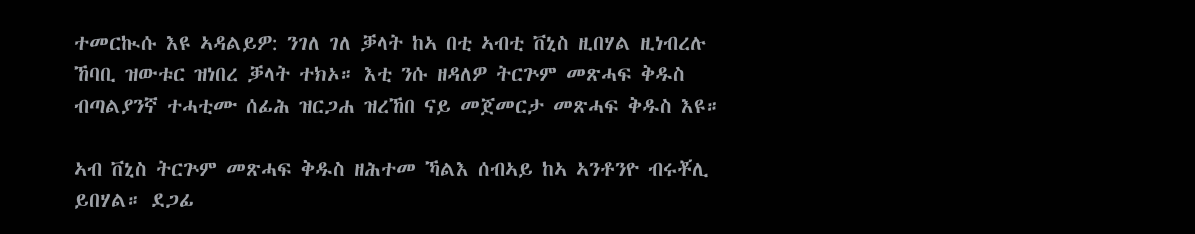ተመርኲሱ እዩ ኣዳልይዎ: ንገለ ገለ ቓላት ከኣ በቲ ኣብቲ ቨኒስ ዚበሃል ዚነብረሉ ኸባቢ ዝውቱር ዝነበረ ቓላት ተክኦ። እቲ ንሱ ዘዳለዎ ትርጕም መጽሓፍ ቅዱስ ብጣልያንኛ ተሓቲሙ ሰፊሕ ዝርጋሐ ዝረኸበ ናይ መጀመርታ መጽሓፍ ቅዱስ እዩ።

ኣብ ቨኒስ ትርጕም መጽሓፍ ቅዱስ ዘሕተመ ኻልእ ሰብኣይ ከኣ ኣንቶንዮ ብሩቾሊ ይበሃል። ደጋፊ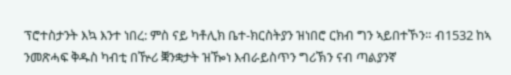ፕሮተስታንት እኳ እንተ ነበረ: ምስ ናይ ካቶሊክ ቤተ-ክርስትያን ዝነበሮ ርክብ ግን ኣይበተኾን። ብ1532 ከኣ ንመጽሓፍ ቅዱስ ካብቲ በዅሪ ቛንቋታት ዝዀነ እብራይስጥን ግሪኽን ናብ ጣልያንኛ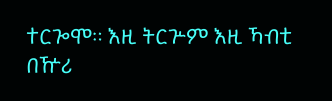ተርጐሞ። እዚ ትርጕም እዚ ኻብቲ በዅሪ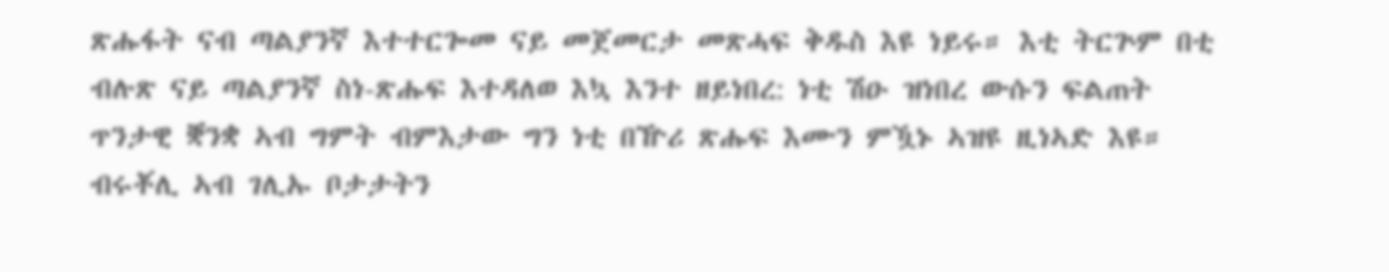ጽሑፋት ናብ ጣልያንኛ እተተርጐመ ናይ መጀመርታ መጽሓፍ ቅዱስ እዩ ነይሩ። እቲ ትርጕም በቲ ብሉጽ ናይ ጣልያንኛ ስነ-ጽሑፍ እተዳለወ እኳ እንተ ዘይነበረ: ነቲ ሽዑ ዝነበረ ውሱን ፍልጠት ጥንታዊ ቛንቋ ኣብ ግምት ብምእታው ግን ነቲ በዅሪ ጽሑፍ እሙን ምዃኑ ኣዝዩ ዚነኣድ እዩ። ብሩቾሊ ኣብ ገሊኡ ቦታታትን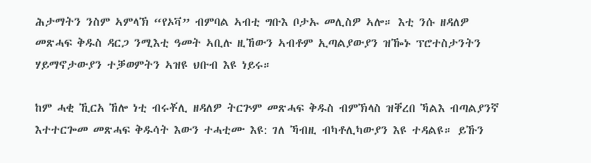ሕታማትን ንስም ኣምላኽ “የኦቫ” ብምባል ኣብቲ ግቡእ ቦታኡ መሊስዎ ኣሎ። እቲ ንሱ ዘዳለዎ መጽሓፍ ቅዱስ ዳርጋ ንሚእቲ ዓመት ኣቢሉ ዚኸውን ኣብቶም ኢጣልያውያን ዝዀኑ ፕሮተስታንትን ሃይማኖታውያን ተቓወምትን ኣዝዩ ህቡብ እዩ ነይሩ።

ከም ሓቂ ኺርአ ኸሎ ነቲ ብሩቾሊ ዘዳለዎ ትርጕም መጽሓፍ ቅዱስ ብምኽላስ ዝቐረበ ኻልእ ብጣልያንኛ እተተርጐመ መጽሓፍ ቅዱሳት እውን ተሓቲሙ እዩ: ገለ ኻብዚ ብካቶሊካውያን እዩ ተዳልዩ። ይኹን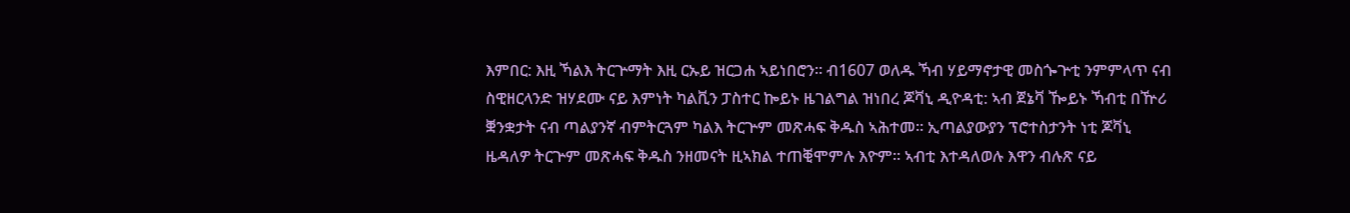እምበር: እዚ ኻልእ ትርጕማት እዚ ርኡይ ዝርጋሐ ኣይነበሮን። ብ1607 ወለዱ ኻብ ሃይማኖታዊ መስጐጕቲ ንምምላጥ ናብ ስዊዘርላንድ ዝሃደሙ ናይ እምነት ካልቪን ፓስተር ኰይኑ ዜገልግል ዝነበረ ጆቫኒ ዲዮዳቲ: ኣብ ጀኔቫ ዀይኑ ኻብቲ በዅሪ ቛንቋታት ናብ ጣልያንኛ ብምትርጓም ካልእ ትርጕም መጽሓፍ ቅዱስ ኣሕተመ። ኢጣልያውያን ፕሮተስታንት ነቲ ጆቫኒ ዜዳለዎ ትርጕም መጽሓፍ ቅዱስ ንዘመናት ዚኣክል ተጠቒሞምሉ እዮም። ኣብቲ እተዳለወሉ እዋን ብሉጽ ናይ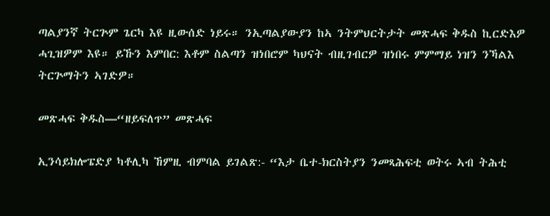ጣልያንኛ ትርጕም ጌርካ እዩ ዚውሰድ ነይሩ። ንኢጣልያውያን ከኣ ንትምህርትታት መጽሓፍ ቅዱስ ኪርድእዎ ሓጊዝዎም እዩ። ይኹን እምበር: እቶም ስልጣን ዝነበሮም ካህናት ብዚገብርዎ ዝነበሩ ምምማይ ነዝን ንኻልእ ትርጕማትን ኣገድዎ።

መጽሓፍ ቅዱስ—“ዘይፍለጥ” መጽሓፍ

ኢንሳይክሎፔድያ ካቶሊካ ኸምዚ ብምባል ይገልጽ:- “እታ ቤተ-ክርስትያን ንመጻሕፍቲ ወትሩ ኣብ ትሕቲ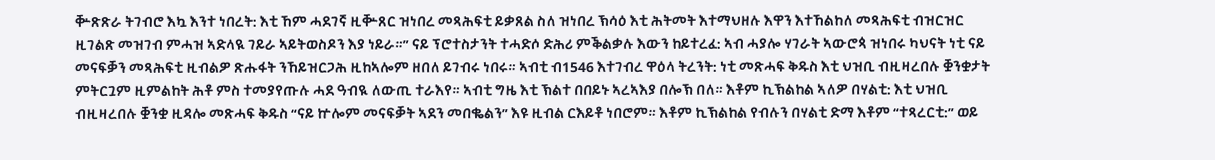ቝጽጽራ ትገብሮ እኳ እንተ ነበረት: እቲ ኸም ሓደገኛ ዚቝጸር ዝነበረ መጻሕፍቲ ይቃጸል ስለ ዝነበረ ኽሳዕ እቲ ሕትመት እተማህዘሉ እዋን እተኸልከለ መጻሕፍቲ ብዝርዝር ዚገልጽ መዝገብ ምሓዝ ኣድላዪ ገይራ ኣይትወስዶን እያ ነይራ።” ናይ ፕሮተስታንት ተሓድሶ ድሕሪ ምቕልቃሉ እውን ከይተረፈ: ኣብ ሓያሎ ሃገራት ኣውሮጳ ዝነበሩ ካህናት ነቲ ናይ መናፍቓን መጻሕፍቲ ዚብልዎ ጽሑፋት ንኸይዝርጋሕ ዚከኣሎም ዘበለ ይገብሩ ነበሩ። ኣብቲ ብ1546 እተገብረ ዋዕላ ትረንት: ነቲ መጽሓፍ ቅዱስ እቲ ህዝቢ ብዚዛረበሉ ቛንቋታት ምትርጓም ዚምልከት ሕቶ ምስ ተመያየጡሉ ሓደ ዓብዪ ለውጢ ተራእየ። ኣብቲ ግዜ እቲ ኽልተ በበይኑ ኣረኣእያ በሎኽ በለ። እቶም ኪኽልከል ኣለዎ በሃልቲ: እቲ ህዝቢ ብዚዛረበሉ ቛንቋ ዚዳሎ መጽሓፍ ቅዱስ “ናይ ኵሎም መናፍቓት ኣደን መበቈልን” እዩ ዚብል ርእይቶ ነበሮም። እቶም ኪኽልከል የብሉን በሃልቲ ድማ እቶም “ተጻረርቲ:” ወይ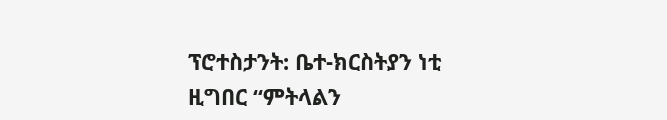ፕሮተስታንት: ቤተ-ክርስትያን ነቲ ዚግበር “ምትላልን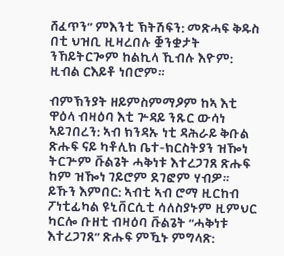ሸፈጥን” ምእንቲ ኽትሽፍን: መጽሓፍ ቅዱስ በቲ ህዝቢ ዚዛረበሉ ቛንቋታት ንኸይትርጐም ከልኪላ ኺብሉ እዮም: ዚብል ርእይቶ ነበሮም።

ብምኽንያት ዘይምስምማዖም ከኣ እቲ ዋዕላ ብዛዕባ እቲ ጕዳይ ንጹር ውሳነ ኣይገበረን: ኣብ ክንዳኡ ነቲ ዳሕራይ ቅቡል ጽሑፍ ናይ ካቶሊክ ቤተ-ክርስትያን ዝዀነ ትርጕም ቩልጌት ሓቅነቱ እተረጋገጸ ጽሑፍ ከም ዝዀነ ገይሮም ደገፎም ሃብዎ። ይኹን እምበር: ኣብቲ ኣብ ሮማ ዚርከብ ፖነቲፊካል ዩኒቨርሲቲ ሳለስያኑም ዚምህር ካርሎ ቡዘቲ ብዛዕባ ቩልጌት “ሓቅነቱ እተረጋገጸ” ጽሑፍ ምዃኑ ምግላጽ: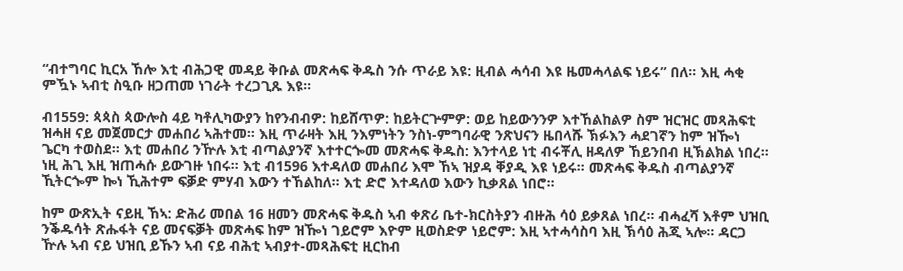“ብተግባር ኪርአ ኸሎ እቲ ብሕጋዊ መዳይ ቅቡል መጽሓፍ ቅዱስ ንሱ ጥራይ እዩ: ዚብል ሓሳብ እዩ ዜመሓላልፍ ነይሩ” በለ። እዚ ሓቂ ምዃኑ ኣብቲ ስዒቡ ዘጋጠመ ነገራት ተረጋጊጹ እዩ።

ብ1559: ጳጳስ ጳውሎስ 4ይ ካቶሊካውያን ከየንብብዎ: ከይሸጥዎ: ከይትርጕምዎ: ወይ ከይውንንዎ እተኸልከልዎ ስም ዝርዝር መጻሕፍቲ ዝሓዘ ናይ መጀመርታ መሐበሪ ኣሕተመ። እዚ ጥራዛት እዚ ንእምነትን ንስነ-ምግባራዊ ንጽህናን ዜበላሹ ኽፉእን ሓደገኛን ከም ዝዀነ ጌርካ ተወስደ። እቲ መሐበሪ ንዅሉ እቲ ብጣልያንኛ እተተርጐመ መጽሓፍ ቅዱስ: እንተላይ ነቲ ብሩቾሊ ዘዳለዎ ኸይንበብ ዚኽልክል ነበረ። ነዚ ሕጊ እዚ ዝጠሓሱ ይውገዙ ነበሩ። እቲ ብ1596 እተዳለወ መሐበሪ እሞ ኸኣ ዝያዳ ቐያዲ እዩ ነይሩ። መጽሓፍ ቅዱስ ብጣልያንኛ ኺትርጐም ኰነ ኺሕተም ፍቓድ ምሃብ እውን ተኸልከለ። እቲ ድሮ እተዳለወ እውን ኪቃጸል ነበሮ።

ከም ውጽኢት ናይዚ ኸኣ: ድሕሪ መበል 16 ዘመን መጽሓፍ ቅዱስ ኣብ ቀጽሪ ቤተ-ክርስትያን ብዙሕ ሳዕ ይቃጸል ነበረ። ብሓፈሻ እቶም ህዝቢ ንቕዱሳት ጽሑፋት ናይ መናፍቓት መጽሓፍ ከም ዝዀነ ገይሮም እዮም ዚወስድዎ ነይሮም: እዚ ኣተሓሳስባ እዚ ኽሳዕ ሕጂ ኣሎ። ዳርጋ ዅሉ ኣብ ናይ ህዝቢ ይኹን ኣብ ናይ ብሕቲ ኣብያተ-መጻሕፍቲ ዚርከብ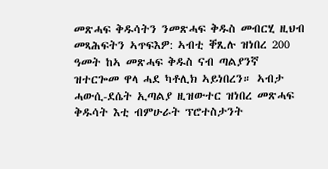መጽሓፍ ቅዱሳትን ንመጽሓፍ ቅዱስ መብርሂ ዚህብ መጻሕፍትን ኣጥፍእዎ: ኣብቲ ቐጺሉ ዝነበረ 200 ዓመት ከኣ መጽሓፍ ቅዱስ ናብ ጣልያንኛ ዝተርጐመ ዋላ ሓደ ካቶሊክ ኣይነበረን። ኣብታ ሓውሲ-ደሴት ኢጣልያ ዚዝውተር ዝነበረ መጽሓፍ ቅዱሳት እቲ ብምሁራት ፕሮተስታንት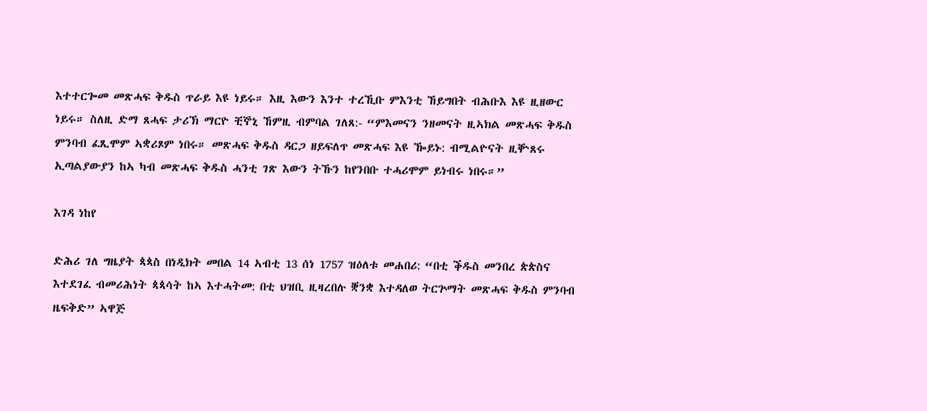እተተርጐመ መጽሓፍ ቅዱስ ጥራይ እዩ ነይሩ። እዚ እውን እንተ ተረኺቡ ምእንቲ ኸይግበት ብሕቡእ እዩ ዚዘውር ነይሩ። ስለዚ ድማ ጸሓፍ ታሪኽ ማርዮ ቺኞኒ ኸምዚ ብምባል ገለጸ:- “ምእመናን ንዘመናት ዚኣክል መጽሓፍ ቅዱስ ምንባብ ፈጺሞም ኣቋሪጾም ነበሩ። መጽሓፍ ቅዱስ ዳርጋ ዘይፍለጥ መጽሓፍ እዩ ዀይኑ: ብሚልዮናት ዚቝጸሩ ኢጣልያውያን ከኣ ካብ መጽሓፍ ቅዱስ ሓንቲ ገጽ እውን ትኹን ከየንበቡ ተሓሪሞም ይነብሩ ነበሩ።”

እገዳ ነከየ

ድሕሪ ገለ ግዜያት ጳጳስ በነዲክት መበል 14 ኣብቲ 13 ሰነ 1757 ዝዕለቱ መሐበሪ: “በቲ ቕዱስ መንበረ ጵጵስና እተደገፈ ብመሪሕነት ጳጳሳት ከኣ እተሓትመ: በቲ ህዝቢ ዚዛረበሉ ቛንቋ እተዳለወ ትርጕማት መጽሓፍ ቅዱስ ምንባብ ዜፍቅድ” ኣዋጅ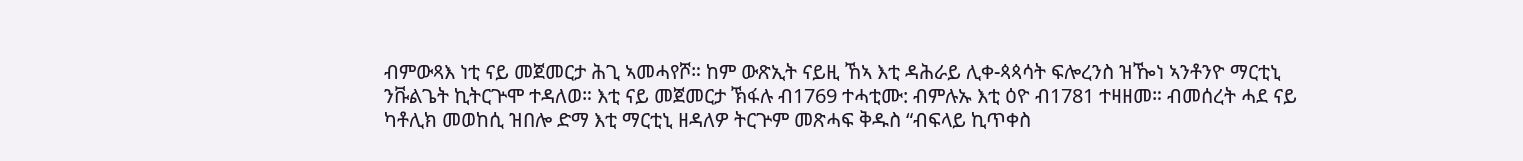ብምውጻእ ነቲ ናይ መጀመርታ ሕጊ ኣመሓየሾ። ከም ውጽኢት ናይዚ ኸኣ እቲ ዳሕራይ ሊቀ-ጳጳሳት ፍሎረንስ ዝዀነ ኣንቶንዮ ማርቲኒ ንቩልጌት ኪትርጕሞ ተዳለወ። እቲ ናይ መጀመርታ ኽፋሉ ብ1769 ተሓቲሙ: ብምሉኡ እቲ ዕዮ ብ1781 ተዛዘመ። ብመሰረት ሓደ ናይ ካቶሊክ መወከሲ ዝበሎ ድማ እቲ ማርቲኒ ዘዳለዎ ትርጕም መጽሓፍ ቅዱስ “ብፍላይ ኪጥቀስ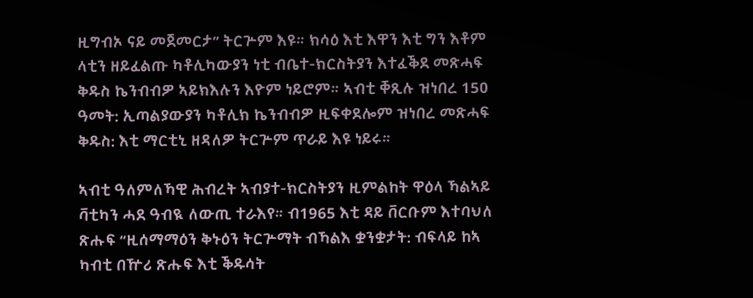ዚግብኦ ናይ መጀመርታ” ትርጕም እዩ። ክሳዕ እቲ እዋን እቲ ግን እቶም ላቲን ዘይፈልጡ ካቶሊካውያን ነቲ ብቤተ-ክርስትያን እተፈቕደ መጽሓፍ ቅዱስ ኬንብብዎ ኣይክእሉን እዮም ነይሮም። ኣብቲ ቐጺሉ ዝነበረ 150 ዓመት: ኢጣልያውያን ካቶሊክ ኬንብብዎ ዚፍቀደሎም ዝነበረ መጽሓፍ ቅዱስ: እቲ ማርቲኒ ዘዳለዎ ትርጕም ጥራይ እዩ ነይሩ።

ኣብቲ ዓለምለኻዊ ሕብረት ኣብያተ-ክርስትያን ዚምልከት ዋዕላ ኻልኣይ ቫቲካን ሓደ ዓብዪ ለውጢ ተራእየ። ብ1965 እቲ ዳይ ቨርቡም እተባህለ ጽሑፍ “ዚሰማማዕን ቅኑዕን ትርጕማት ብኻልእ ቋንቋታት: ብፍላይ ከኣ ካብቲ በዅሪ ጽሑፍ እቲ ቕዱሳት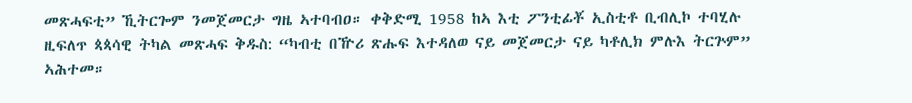መጽሓፍቲ” ኺትርጐም ንመጀመርታ ግዜ ኣተባብዐ። ቀቅድሚ 1958 ከኣ እቲ ፖንቲፊቾ ኢስቲቶ ቢብሊኮ ተባሂሉ ዚፍለጥ ጳጳሳዊ ትካል መጽሓፍ ቅዱስ: “ካብቲ በዅሪ ጽሑፍ እተዳለወ ናይ መጀመርታ ናይ ካቶሊክ ምሉእ ትርጕም” ኣሕተመ።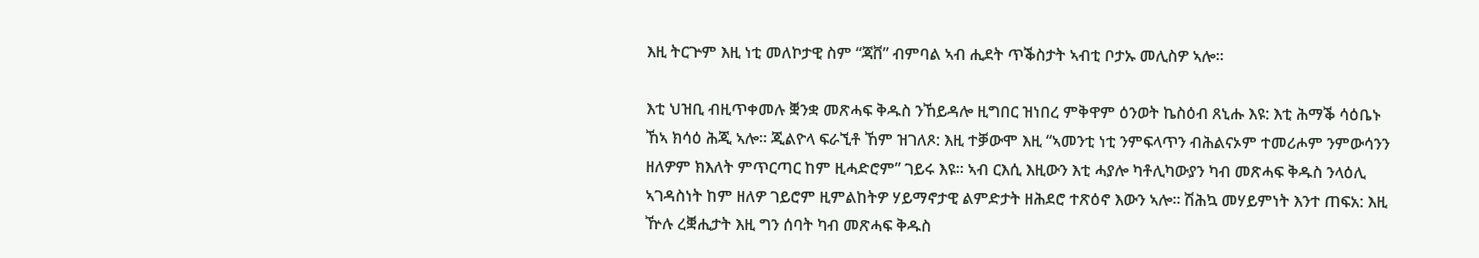እዚ ትርጕም እዚ ነቲ መለኮታዊ ስም “ጃቨ” ብምባል ኣብ ሒደት ጥቕስታት ኣብቲ ቦታኡ መሊስዎ ኣሎ።

እቲ ህዝቢ ብዚጥቀመሉ ቛንቋ መጽሓፍ ቅዱስ ንኸይዳሎ ዚግበር ዝነበረ ምቅዋም ዕንወት ኬስዕብ ጸኒሑ እዩ: እቲ ሕማቕ ሳዕቤኑ ኸኣ ክሳዕ ሕጂ ኣሎ። ጂልዮላ ፍራኚቶ ኸም ዝገለጾ: እዚ ተቓውሞ እዚ “ኣመንቲ ነቲ ንምፍላጥን ብሕልናኦም ተመሪሖም ንምውሳንን ዘለዎም ክእለት ምጥርጣር ከም ዚሓድሮም” ገይሩ እዩ። ኣብ ርእሲ እዚውን እቲ ሓያሎ ካቶሊካውያን ካብ መጽሓፍ ቅዱስ ንላዕሊ ኣገዳስነት ከም ዘለዎ ገይሮም ዚምልከትዎ ሃይማኖታዊ ልምድታት ዘሕደሮ ተጽዕኖ እውን ኣሎ። ሽሕኳ መሃይምነት እንተ ጠፍአ: እዚ ዅሉ ረቛሒታት እዚ ግን ሰባት ካብ መጽሓፍ ቅዱስ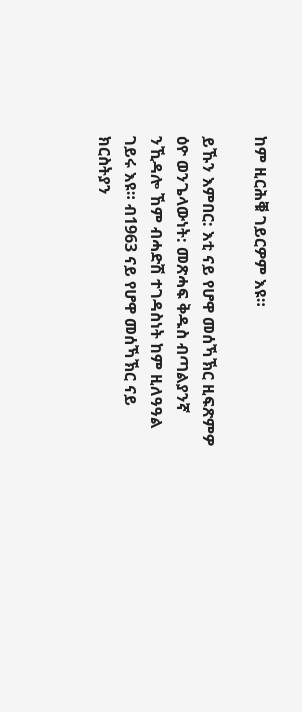ከም ዚርሕቑ ገይርዎም እዩ።

ይኹን እምበር: እቲ ናይ የሆዋ መሰኻኽር ዚፍጽምዎ ዕዮ ወንጌላውነት: መጽሓፍ ቅዱስ ብጣልያንኛ ንኺዳሎ ኸም ብሓድሽ ተገዳስነት ከም ዚለዓዓል ገይሩ እዩ። ብ1963 ናይ የሆዋ መሰኻኽር ናይ ክርስትያን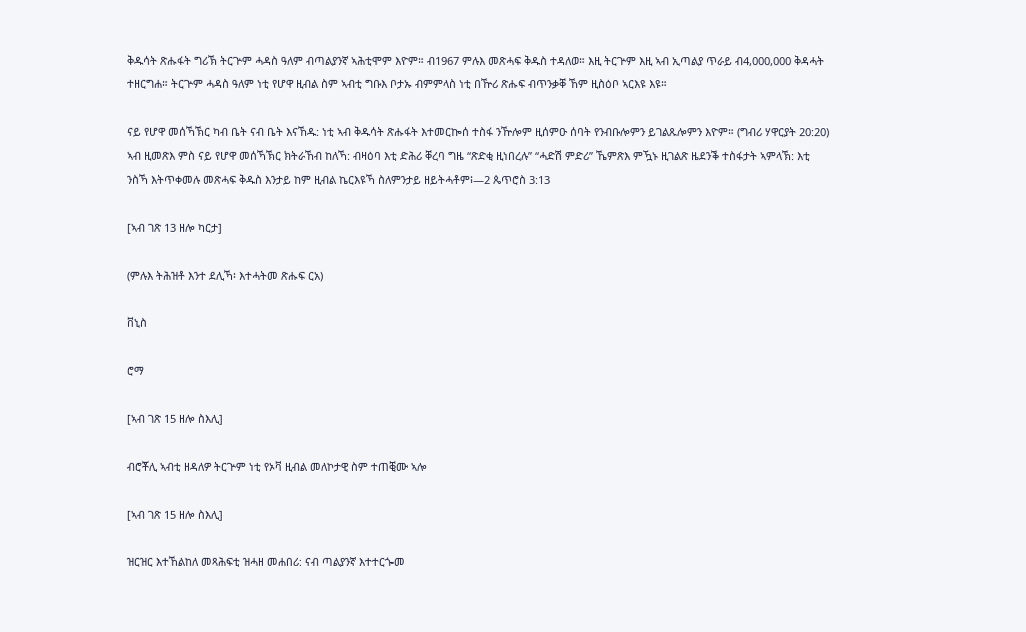ቅዱሳት ጽሑፋት ግሪኽ ትርጕም ሓዳስ ዓለም ብጣልያንኛ ኣሕቲሞም እዮም። ብ1967 ምሉእ መጽሓፍ ቅዱስ ተዳለወ። እዚ ትርጕም እዚ ኣብ ኢጣልያ ጥራይ ብ4,000,000 ቅዳሓት ተዘርግሐ። ትርጕም ሓዳስ ዓለም ነቲ የሆዋ ዚብል ስም ኣብቲ ግቡእ ቦታኡ ብምምላስ ነቲ በዅሪ ጽሑፍ ብጥንቃቐ ኸም ዚስዕቦ ኣርእዩ እዩ።

ናይ የሆዋ መሰኻኽር ካብ ቤት ናብ ቤት እናኸዱ: ነቲ ኣብ ቅዱሳት ጽሑፋት እተመርኰሰ ተስፋ ንዅሎም ዚሰምዑ ሰባት የንብቡሎምን ይገልጹሎምን እዮም። (ግብሪ ሃዋርያት 20:20) ኣብ ዚመጽእ ምስ ናይ የሆዋ መሰኻኽር ክትራኸብ ከለኻ: ብዛዕባ እቲ ድሕሪ ቐረባ ግዜ “ጽድቂ ዚነበረሉ” “ሓድሽ ምድሪ” ኼምጽእ ምዃኑ ዚገልጽ ዜደንቕ ተስፋታት ኣምላኽ: እቲ ንስኻ እትጥቀመሉ መጽሓፍ ቅዱስ እንታይ ከም ዚብል ኬርእዩኻ ስለምንታይ ዘይትሓቶም፧—2 ጴጥሮስ 3:13

[ኣብ ገጽ 13 ዘሎ ካርታ]

(ምሉእ ትሕዝቶ እንተ ደሊኻ፡ እተሓትመ ጽሑፍ ርአ)

ቨኒስ

ሮማ

[ኣብ ገጽ 15 ዘሎ ስእሊ]

ብሮቾሊ ኣብቲ ዘዳለዎ ትርጕም ነቲ የኦቫ ዚብል መለኮታዊ ስም ተጠቒሙ ኣሎ

[ኣብ ገጽ 15 ዘሎ ስእሊ]

ዝርዝር እተኸልከለ መጻሕፍቲ ዝሓዘ መሐበሪ: ናብ ጣልያንኛ እተተርጐመ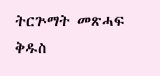ትርጕማት መጽሓፍ ቅዱስ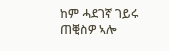ከም ሓደገኛ ገይሩ ጠቒስዎ ኣሎ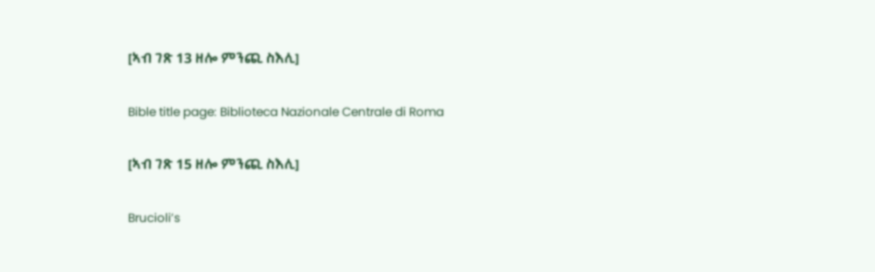[ኣብ ገጽ 13 ዘሎ ምንጪ ስእሊ]

Bible title page: Biblioteca Nazionale Centrale di Roma

[ኣብ ገጽ 15 ዘሎ ምንጪ ስእሊ]

Brucioli’s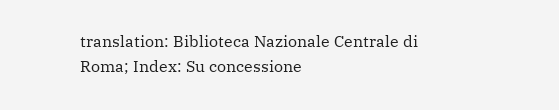translation: Biblioteca Nazionale Centrale di Roma; Index: Su concessione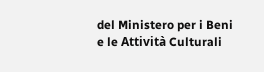del Ministero per i Beni e le Attività Culturali